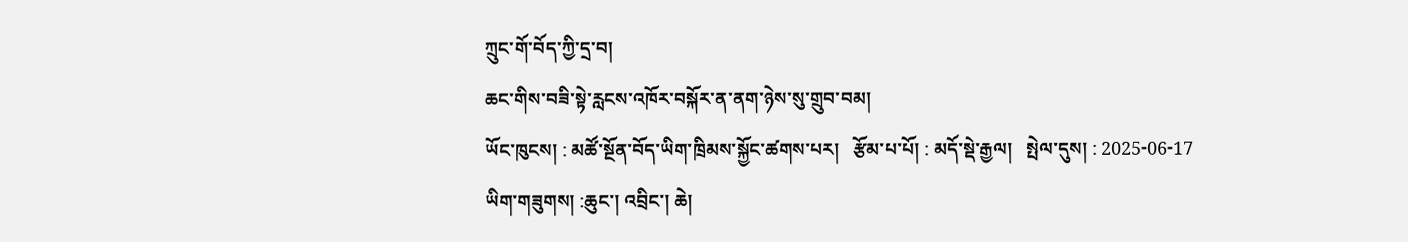ཀྲུང་གོ་བོད་ཀྱི་དྲ་བ།
ཆང་གིས་བཟི་སྟེ་རླངས་འཁོར་བསྐོར་ན་ནག་ཉེས་སུ་གྲུབ་བམ།
ཡོང་ཁུངས། : མཚོ་སྔོན་བོད་ཡིག་ཁྲིམས་སྐྱོང་ཚགས་པར།   རྩོམ་པ་པོ། : མདོ་སྡེ་རྒྱལ།   སྤེལ་དུས། : 2025-06-17
ཡིག་གཟུགས། :ཆུང་། འབྲིང་། ཆེ།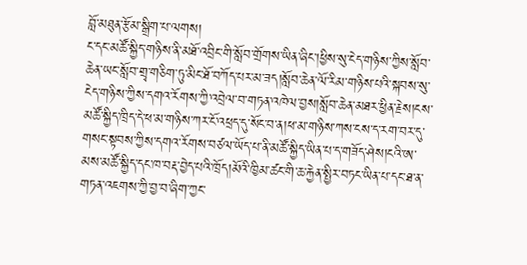བློ་མཐུན་རྩོམ་སྒྲིག་པ་ལགས།
ང་དང་མཚོ་སྐྱིད་གཉིས་ནི་མཐོ་འབྲིང་གི་སློབ་གྲོགས་ཡིན་ཞིང་།ཕྱིས་སུ་ངེད་གཉིས་ཀྱིས་སློབ་ཆེན་ཡང་སློབ་གྲྭ་གཅིག་ཏུ་མིང་ཐོ་བཀོད་པར་མ་ཟད།སློབ་ཆེན་ལོ་རིམ་གཉིས་པའི་སྐབས་སུ་ངེད་གཉིས་ཀྱིས་དགའ་རོགས་ཀྱི་འབྲེལ་བ་གཏན་འཁེལ་བྱས།སློབ་ཆེན་མཐར་ཕྱིན་རྗེས།ངས་མཚོ་སྐྱིད་ཁྲིད་དེ་ཕ་མ་གཉིས་ཀར་ངོ་འཕྲད་དུ་སོང་བ་ན།ཕ་མ་གཉིས་ཀས་ངས་ད་རག་བར་དུ་གསང་སྟབས་ཀྱིས་དགའ་རོགས་བཙལ་ཡོད་པ་ནི་མཚོ་སྐྱིད་ཡིན་པ་ད་གཟོད་ཤེས།ངའི་ཨ་མས་མཚོ་སྐྱིད་དང་ཁ་བརྡ་བྱེད་པའི་ཁྲོད།མོའི་ཁྱིམ་ཚང་གི་ཆ་རྐྱེན་སྤྱིར་བཏང་ཡིན་པ་དང་ཐ་ན་གཏན་འཇགས་ཀྱི་བྱ་བ་ཞིག་ཀྱང་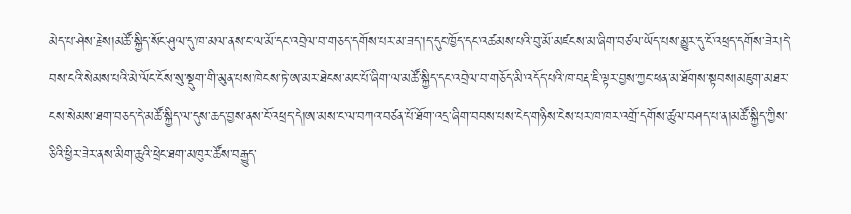མེད་པ་ཤེས་རྗེས།མཚོ་སྐྱིད་སོང་ཤུལ་དུ་ཁ་མལ་ནས་ང་ལ་མོ་དང་འབྲེལ་བ་གཅད་དགོས་པར་མ་ཟད་།ད་དུང་ཁྱོད་དང་འཚམས་པའི་བུ་མོ་མཛངས་མ་ཞིག་བཙལ་ཡོད་པས་མྱུར་དུ་ངོ་འཕྲད་དགོས་ཟེར།དེ་བས་ངའི་སེམས་པའི་མེ་ལོང་ངོས་སུ་སྡུག་གི་མུན་པས་ཁེངས་ཏེ་ཨ་མར་ཐེངས་མང་པོ་ཞིག་ལ་མཚོ་སྐྱིད་དང་འབྲེལ་བ་གཅོད་མི་འདོད་པའི་ཁ་བརྡ་ཇི་ལྟར་བྱས་ཀྱང་ཕན་མ་ཐོགས་སྟབས།མཇུག་མཐར་ངས་སེམས་ཐག་བཅད་དེ་མཚོ་སྐྱིད་ལ་དུས་ཆད་བྱས་ནས་ངོ་འཕྲད་དེ།ཨ་མས་ང་ལ་བཀའ་བཙན་པོ་ཐོག་འདྲ་ཞིག་བབས་པས་ངེད་གཉིས་ངེས་པར་ཁ་ཁར་འགྲོ་དགོས་ཚུལ་བཤད་པ་ན།མཚོ་སྐྱིད་ཀྱིས་ཅིའི་ཕྱིར་ཟེར་ནས་མིག་ཆུའི་ཕྲེང་ཐག་མཁུར་ཚོས་བརྒྱུད་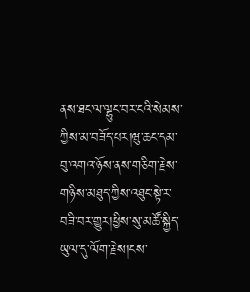ནས་ཐང་ལ་ལྷུང་བར་ངའི་སེམས་ཀྱིས་མ་བཟོད་པར།ཝུ་ཆང་དམ་བུ་འགའ་ཉོས་ནས་གཅིག་རྗེས་གཉིས་མཐུད་ཀྱིས་འཐུང་སྟེ་ར་བཟི་བར་གྱུར།ཕྱིས་སུ་མཚོ་སྐྱིད་ཡུལ་དུ་ལོག་རྗེས།ངས་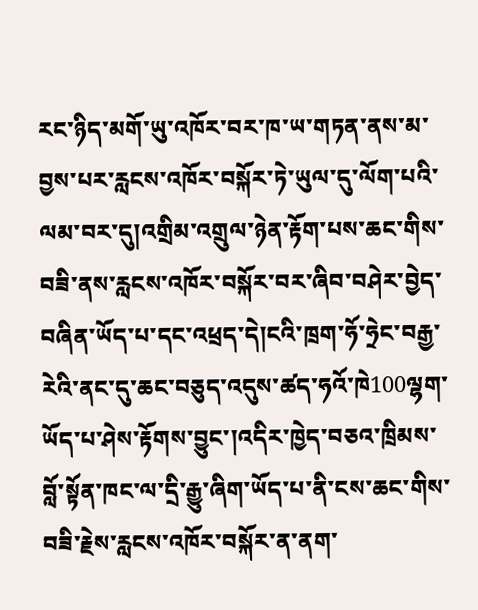རང་ཉིད་མགོ་ཡུ་འཁོར་བར་ཁ་ཡ་གཏན་ནས་མ་བྱས་པར་རླངས་འཁོར་བསྐོར་ཏེ་ཡུལ་དུ་ལོག་པའི་ལམ་བར་དུ།འགྲིམ་འགྲུལ་ཉེན་རྟོག་པས་ཆང་གིས་བཟི་ནས་རླངས་འཁོར་བསྐོར་བར་ཞིབ་བཤེར་བྱེད་བཞིན་ཡོད་པ་དང་འཕྲད་དེ།ངའི་ཁྲག་ཧོ་ཧྲེང་བརྒྱ་རེའི་ནང་དུ་ཆང་བཅུད་འདུས་ཚད་ཧའོ་ཁེ100ལྷག་ཡོད་པ་ཤེས་རྟོགས་བྱུང་།འདིར་ཁྱེད་བཅའ་ཁྲིམས་བློ་སྟོན་ཁང་ལ་དྲི་རྒྱུ་ཞིག་ཡོད་པ་ནི་ངས་ཆང་གིས་བཟི་རྗེས་རླངས་འཁོར་བསྐོར་ན་ནག་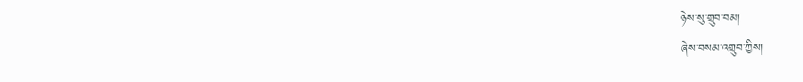ཉེས་སུ་གྲུབ་བམ།
ཞེས་བསམ་འགྲུབ་ཀྱིས།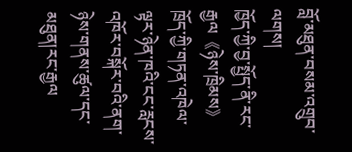བློ་མཐུན་བསམ་འགྲུབ་ལགས།
ཁྱོད་ཀྱི་བྱ་སྤྱོད་ནི་རང་རྒྱལ《ཉེས་ཁྲིམས》ཁྲོད་ཀྱི་གཏན་འཁེལ་ལྟར་ཉེན་ཁའི་ངང་རླངས་འཁོར་བསྐོར་བའི་ནག་ཉེས་གནས་ཚུལ་དང་མཐུན།རང་རྒྱལ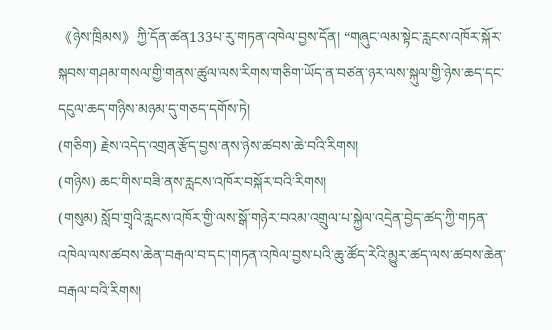《ཉེས་ཁྲིམས》ཀྱི་དོན་ཚན133པ་རུ་གཏན་འཁེལ་བྱས་དོན། “གཞུང་ལམ་སྟེང་རླངས་འཁོར་སྐོར་སྐབས་གཤམ་གསལ་གྱི་གནས་ཚུལ་ལས་རིགས་གཅིག་ཡོད་ན་བཙན་ཉར་ལས་སྐུལ་གྱི་ཉེས་ཆད་དང་དངུལ་ཆད་གཉིས་མཉམ་དུ་གཅད་དགོས་ཏེ།
(གཅིག) རྗེས་འདེད་འགྲན་རྩོད་བྱས་ནས་ཉེས་ཚབས་ཆེ་བའི་རིགས།
(གཉིས) ཆང་གིས་བཟི་ནས་རླངས་འཁོར་བསྐོར་བའི་རིགས།
(གསུམ) སློབ་གྲྭའི་རླངས་འཁོར་གྱི་ལས་སྒོ་གཉེར་བའམ་འགྲུལ་པ་སྐྱེལ་འདྲེན་བྱེད་ཚད་ཀྱི་གཏན་འཁེལ་ལས་ཚབས་ཆེན་བརྒལ་བ་དང་།གཏན་འཁེལ་བྱས་པའི་ཆུ་ཚོད་རེའི་མྱུར་ཚད་ལས་ཚབས་ཆེན་བརྒལ་བའི་རིགས།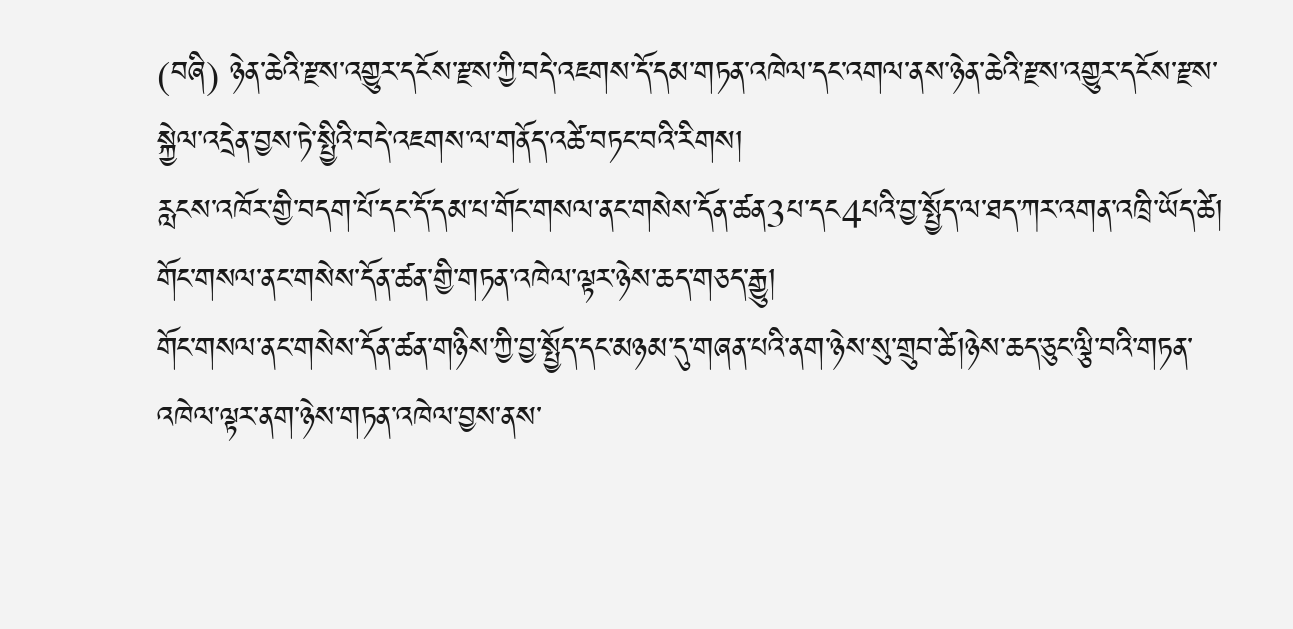(བཞི) ཉེན་ཆེའི་རྫས་འགྱུར་དངོས་རྫས་ཀྱི་བདེ་འཇགས་དོ་དམ་གཏན་འཁེལ་དང་འགལ་ནས་ཉེན་ཆེའི་རྫས་འགྱུར་དངོས་རྫས་སྐྱེལ་འདྲེན་བྱས་ཏེ་སྤྱིའི་བདེ་འཇགས་ལ་གནོད་འཚེ་བཏང་བའི་རིགས།
རླངས་འཁོར་གྱི་བདག་པོ་དང་དོ་དམ་པ་གོང་གསལ་ནང་གསེས་དོན་ཚན3པ་དང4པའི་བྱ་སྤྱོད་ལ་ཐད་ཀར་འགན་འཁྲི་ཡོད་ཚེ། གོང་གསལ་ནང་གསེས་དོན་ཚན་གྱི་གཏན་འཁེལ་ལྟར་ཉེས་ཆད་གཅད་རྒྱུ།
གོང་གསལ་ནང་གསེས་དོན་ཚན་གཉིས་ཀྱི་བྱ་སྤྱོད་དང་མཉམ་དུ་གཞན་པའི་ནག་ཉེས་སུ་གྲུབ་ཚེ།ཉེས་ཆད་ཅུང་ལྕི་བའི་གཏན་འཁེལ་ལྟར་ནག་ཉེས་གཏན་འཁེལ་བྱས་ནས་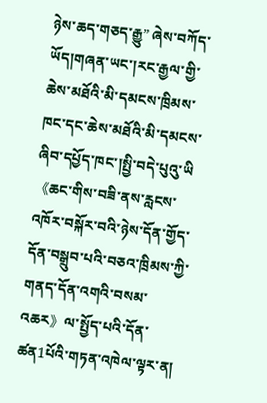ཉེས་ཆད་གཅད་རྒྱུ” ཞེས་བཀོད་ཡོད།གཞན་ཡང་།རང་རྒྱལ་གྱི་ཆེས་མཐོའི་མི་དམངས་ཁྲིམས་ཁང་དང་ཆེས་མཐོའི་མི་དམངས་ཞིབ་དཔྱོད་ཁང་།སྤྱི་བདེ་པུའུ་ཡི《ཆང་གིས་བཟི་ནས་རླངས་འཁོར་བསྐོར་བའི་ཉེས་དོན་གྱོད་དོན་བསྒྲུབ་པའི་བཅའ་ཁྲིམས་ཀྱི་གནད་དོན་འགའི་བསམ་འཆར》ལ་སྤྱོད་པའི་དོན་ཚན1པོའི་གཏན་འཁེལ་ལྟར་ན།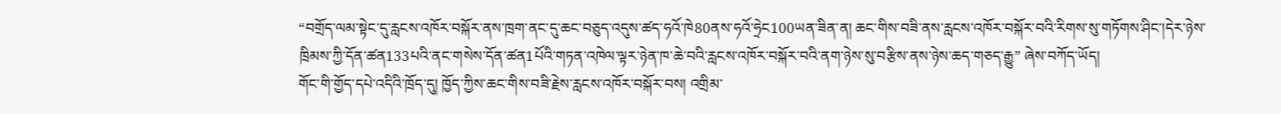“བགྲོད་ལམ་སྟེང་དུ་རླངས་འཁོར་བསྐོར་ནས་ཁྲག་ནང་དུ་ཆང་བཅུད་འདུས་ཚད་ཧའོ་ཁེ80ནས་ཧའོ་ཧྲེང100ཡན་ཟིན་ན། ཆང་གིས་བཟི་ནས་རླངས་འཁོར་བསྐོར་བའི་རིགས་སུ་གཏོགས་ཤིང་།དེར་ཉེས་ཁྲིམས་ཀྱི་དོན་ཚན133པའི་ནང་གསེས་དོན་ཚན1པོའི་གཏན་འཁེལ་ལྟར་ཉེན་ཁ་ཆེ་བའི་རླངས་འཁོར་བསྐོར་བའི་ནག་ཉེས་སུ་བརྩིས་ནས་ཉེས་ཆད་གཅད་རྒྱུ” ཞེས་བཀོད་ཡོད།
གོང་གི་གྱོད་དཔེ་འདིའི་ཁྲོད་དུ། ཁྱོད་ཀྱིས་ཆང་གིས་བཟི་རྗེས་རླངས་འཁོར་བསྐོར་བས། འགྲིམ་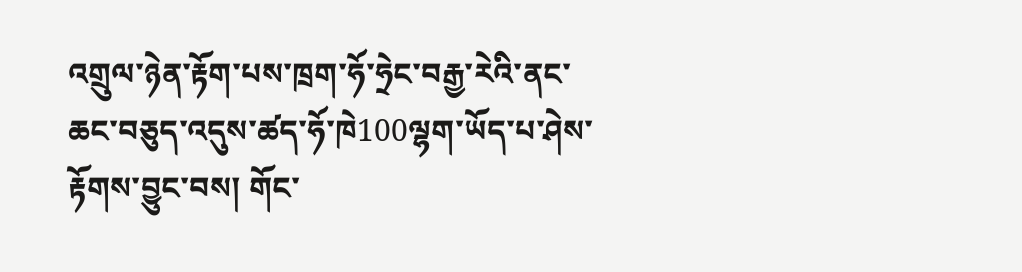འགྲུལ་ཉེན་རྟོག་པས་ཁྲག་ཧོ་ཧྲེང་བརྒྱ་རེའི་ནང་ཆང་བཅུད་འདུས་ཚད་ཧོ་ཁེ100ལྷག་ཡོད་པ་ཤེས་རྟོགས་བྱུང་བས། གོང་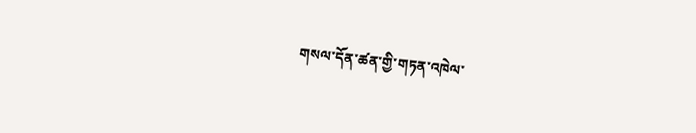གསལ་དོན་ཚན་གྱི་གཏན་འཁེལ་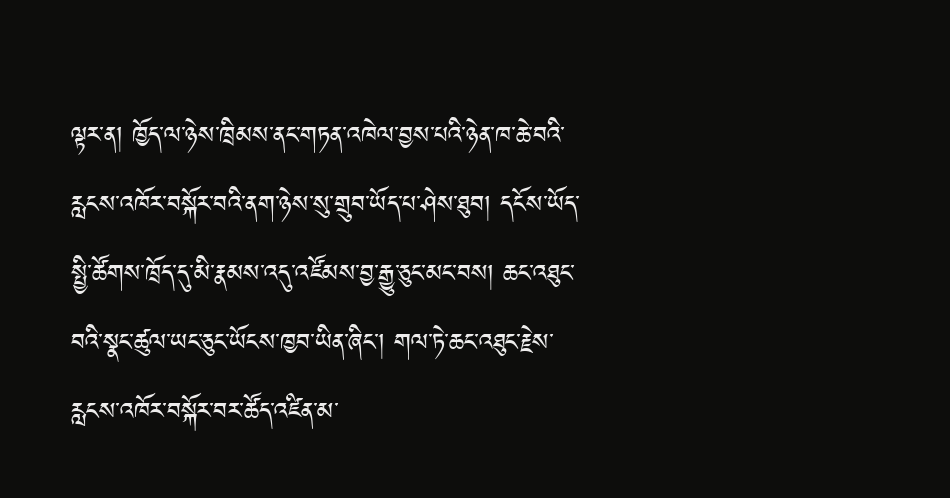ལྟར་ན། ཁྱོད་ལ་ཉེས་ཁྲིམས་ནང་གཏན་འཁེལ་བྱས་པའི་ཉེན་ཁ་ཆེ་བའི་རླངས་འཁོར་བསྐོར་བའི་ནག་ཉེས་སུ་གྲུབ་ཡོད་པ་ཤེས་ཐུབ། དངོས་ཡོད་སྤྱི་ཚོགས་ཁྲོད་དུ་མི་རྣམས་འདུ་འཛོམས་བྱ་རྒྱུ་ཅུང་མང་བས། ཆང་འཐུང་བའི་སྣང་ཚུལ་ཡང་ཅུང་ཡོངས་ཁྱབ་ཡིན་ཞིང་། གལ་ཏེ་ཆང་འཐུང་རྗེས་རླངས་འཁོར་བསྐོར་བར་ཚོད་འཛིན་མ་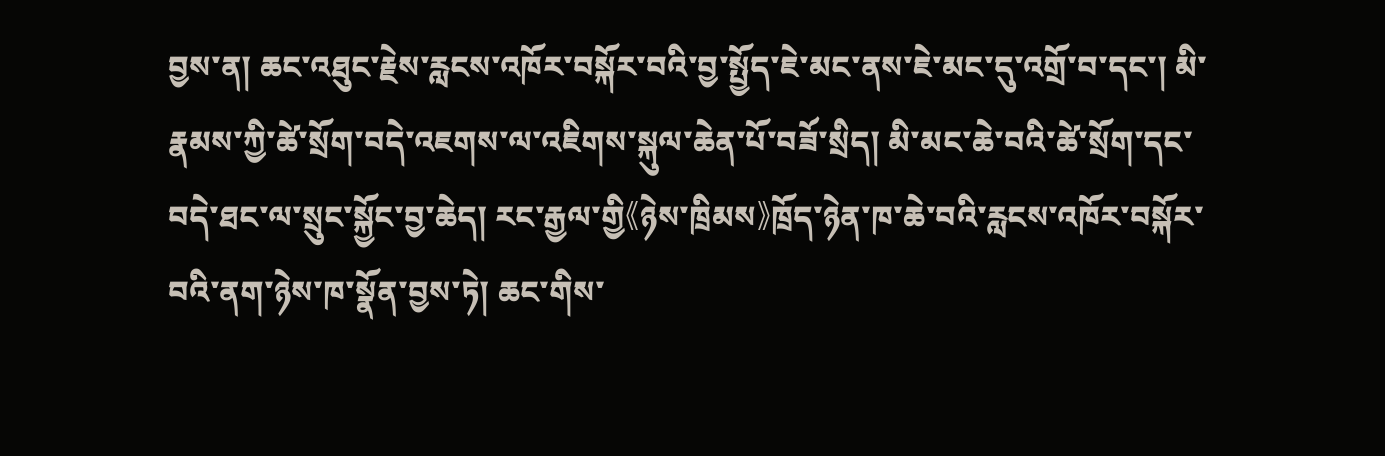བྱས་ན། ཆང་འཐུང་རྗེས་རླངས་འཁོར་བསྐོར་བའི་བྱ་སྤྱོད་ཇེ་མང་ནས་ཇེ་མང་དུ་འགྲོ་བ་དང་། མི་རྣམས་ཀྱི་ཚེ་སྲོག་བདེ་འཇགས་ལ་འཇིགས་སྐུལ་ཆེན་པོ་བཟོ་སྲིད། མི་མང་ཆེ་བའི་ཚེ་སྲོག་དང་བདེ་ཐང་ལ་སྲུང་སྐྱོང་བྱ་ཆེད། རང་རྒྱལ་གྱི《ཉེས་ཁྲིམས》ཁྲོད་ཉེན་ཁ་ཆེ་བའི་རླངས་འཁོར་བསྐོར་བའི་ནག་ཉེས་ཁ་སྣོན་བྱས་ཏེ། ཆང་གིས་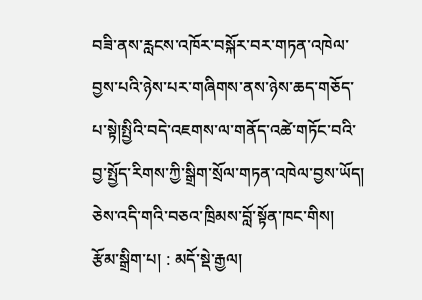བཟི་ནས་རླངས་འཁོར་བསྐོར་བར་གཏན་འཁེལ་བྱས་པའི་ཉེས་པར་གཞིགས་ནས་ཉེས་ཆད་གཅོད་པ་སྟེ།སྤྱིའི་བདེ་འཇགས་ལ་གནོད་འཚེ་གཏོང་བའི་བྱ་སྤྱོད་རིགས་ཀྱི་སྒྲིག་སྲོལ་གཏན་འཁེལ་བྱས་ཡོད།
ཅེས་འདི་གའི་བཅའ་ཁྲིམས་བློ་སྟོན་ཁང་གིས།
རྩོམ་སྒྲིག་པ། : མདོ་སྡེ་རྒྱལ།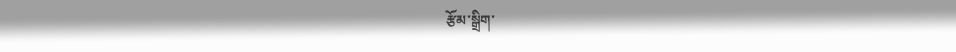རྩོམ་སྒྲིག་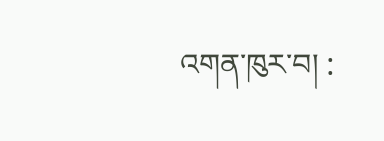འགན་ཁུར་བ། :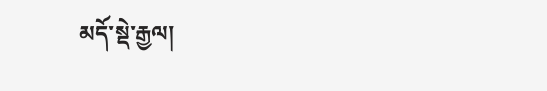མདོ་སྡེ་རྒྱལ།